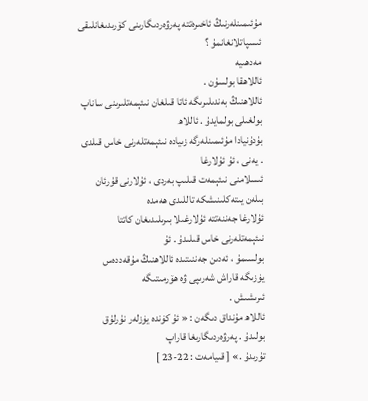مۇئىمىنلەرنىڭ ئاخىرەتتە پەرۋەردىگارىنى كۆرىدىغانلىقى ئىسپاتلانغانمۇ ؟
مەدھىيە
ئاللاھقا بولسۇن .
ئاللاھنىڭ بەندىلىرىگە ئاتا قىلغان نىئېمەتلىرىنى ساناپ بولغىلى بولمايدۇ . ئاللاھ
بۇدۇنيادا مۇئىمىنلەرگە زىيادە نىئېمەتلەرنى خاس قىلدى . يەنى ، ئۇ ئۇلارغا
ئىسلامنى نىئېمەت قىلىپ بەردى ، ئۇلارنى قۇرئان بىلەن يىتەكلىنىشكە تاللىدى ھەمدە
ئۇلارغا جەننەتتە ئۇلارغىلا بىرىلىدىغان كاتتا نىئېمەتلەرنى خاس قىلىدۇ . ئۇ
بولسىمۇ ، ئەدىن جەننىتىدە ئاللاھنىڭ مۇقەددەس يۈزىگە قاراش شەرىپى ۋە ھۆرمىتىگە
ئىرىشىش .
ئاللاھ مۇنداق دىگەن : « ئۇ كۈندە يۈزلەر نۇرلۇق بولىدۇ . پەرۋەردىگارىغا قاراپ
تۇرىدۇ .» [ قىيامەت : 22-23 ]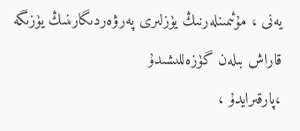يەنى ، مۇئىمىنلەرنىڭ يۈزلىرى پەرۋەردىگارىنىڭ يۈزىگە قاراش بىلەن گۈزەللىشىدۇ
،پارقىرايدۇ ،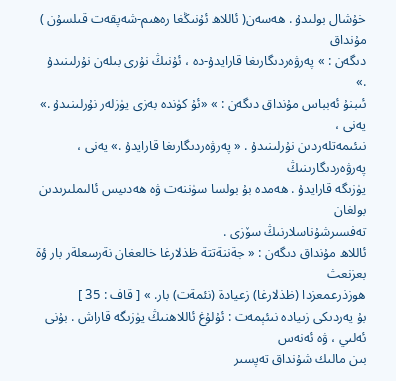خۇشال بولىدۇ . ھەسەن( ئاللاھ ئۇنىڭغا رەھىم-شەپقەت قىلسۇن ) مۇنداق
دىگەن : » پەرۋەردىگارىغا قارايدۇ-دە ، ئۇنىڭ نۇرى بىلەن نۇرلىنىدۇ .»
ئىبنۇ ئەبباس مۇنداق دىگەن : » «ئۇ كۈندە بەزى يۈزلەر نۇرلىنىدۇ .» يەنى ،
نىئىمەتلەردىن نۇرلىنىدۇ . « پەرۋەردىگارىغا قارايدۇ .» يەنى ، پەرۋەردىگارىنىڭ
يۈزىگە قارايدۇ . ھەمدە بۇ بولسا سۈننەت ۋە ھەدىيس ئالىملىرىدىن بولغان
تەفسىرشۇناسلارنىڭ سۆزى .
ئاللاھ مۇنداق دىگەن : « جةننةتتة ظذلارغا خالعغان نةرسعلةر بار ؤة بعزنعث
هوزذرعمعزدا (ظذلارغا) زعيادة (نئمةت) بار. » [ قاف : 35 ]
بۇ يەردىكى زىيادە نىئېمەت : ئۇلۇغ ئاللاھنىڭ يۈزىگە قاراش . بۇنى ئەلىي ، ۋە ئەنەس
بىن مالىك شۇنداق تەپسىر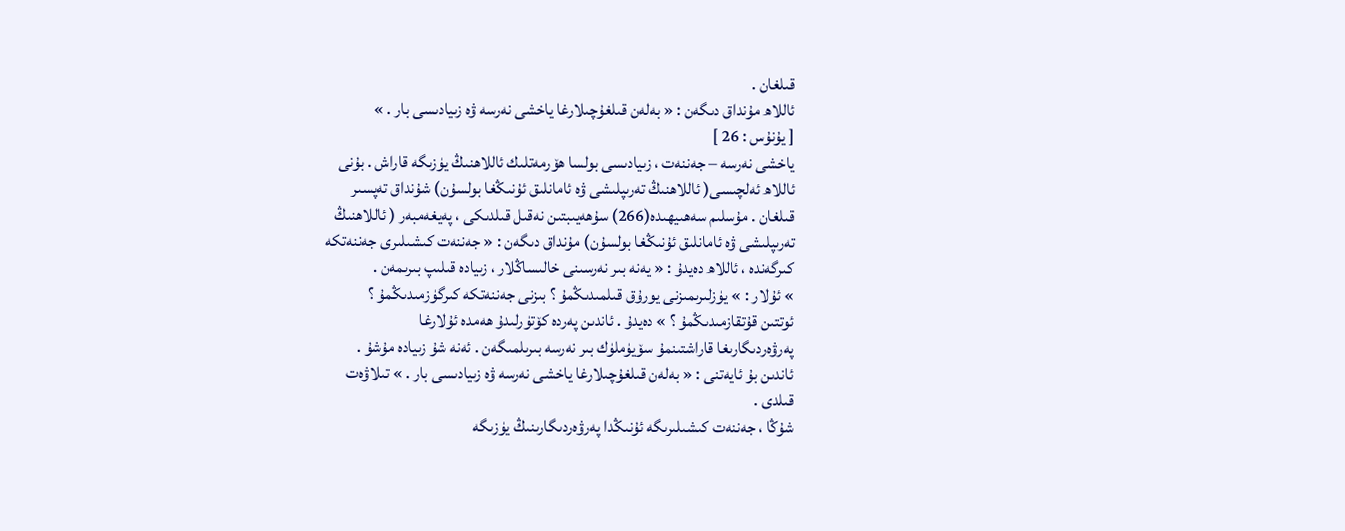قىلغان .
ئاللاھ مۇنداق دىگەن : « بەلەن قىلغۇچىلارغا ياخشى نەرسە ۋە زىيادىسى بار . »
[ يۇنۇس : 26 ]
ياخشى نەرسە – جەننەت ، زىيادىسى بولسا ھۆرمەتلىك ئاللاھنىڭ يۈزىگە قاراش . بۇنى
ئاللاھ ئەلچىسى( ئاللاھنىڭ تەرىپلىشى ۋە ئامانلىق ئۇنىڭغا بولسۇن) شۇنداق تەپسىر
قىلغان . مۇسلىم سەھىيھىدە(266) سۇھەيىبتىن نەقىل قىلدىكى ، پەيغەمبەر ( ئاللاھنىڭ
تەرىپلىشى ۋە ئامانلىق ئۇنىڭغا بولسۇن) مۇنداق دىگەن : « جەننەت كىشىلىرى جەننەتكە
كىرگەندە ، ئاللاھ دەيدۇ : « يەنە بىر نەرسىنى خالىساڭلار ، زىيادە قىلىپ بىرىمەن .
» ئۇلار : » يۈزلىرىمىزنى يورۇق قىلمىدىڭمۇ ؟ بىزنى جەننەتكە كىرگۈزمىدىڭمۇ ؟
ئوتتىن قۇتقازمىدىڭمۇ ؟ » دەيدۇ . ئاندىن پەردە كۆتۈرلىدۇ ھەمدە ئۇلارغا
پەرۋەردىگارىغا قاراشتىنمۇ سۆيۈملۈك بىر نەرسە بىرىلمىگەن . ئەنە شۇ زىيادە مۇشۇ .
ئاندىن بۇ ئايەتنى : « بەلەن قىلغۇچىلارغا ياخشى نەرسە ۋە زىيادىسى بار . » تىلاۋەت
قىلدى .
شۇڭا ، جەننەت كىشىلىرىگە ئۇنىڭدا پەرۋەردىگارىنىڭ يۈزىگە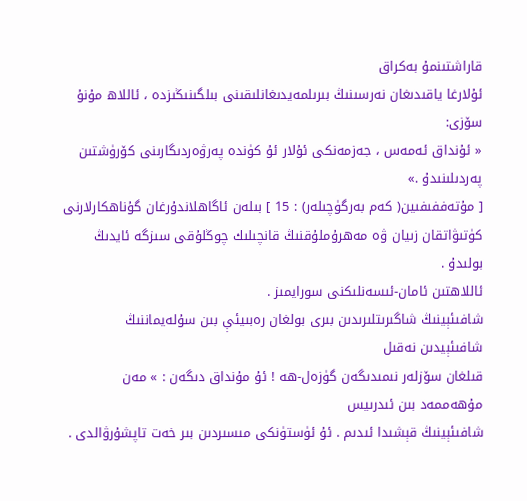قاراشتىنمۇ بەكراق
ئۇلارغا ياقىدىغان نەرسىنىڭ بىرىلمەيدىغانلىقىنى بىلگىنىڭىزدە ، ئاللاھ مۇنۇ سۆزى:
« ئۇنداق ئەمەس ، جەزمەنكى ئۇلار ئۇ كۈندە پەرۋەردىگارىنى كۆرۈشتىن پەردىلىنىدۇ .»
[ مۇتەففىفىين( كەم بەرگۈچىلەر) : 15 ] بىلەن ئاگاھلاندۇرغان گۇناھكارلارنى
كۈتىۋاتقان زىيان ۋە مەھرۇملۇقنىڭ قانچىلىك چوڭلۇقى سىزگە ئايدىڭ بولىدۇ .
ئاللاھتىن ئامان-ئىسەنلىكنى سورايمىز .
شافىئېينىڭ شاگىرىتلىرىدىن بىرى بولغان رەبىيئې بىن سۇلەيماننىڭ شافىئېيدىن نەقىل
قىلغان سۆزلەر نىمىدىگەن گۈزەل-ھە ! ئۇ مۇنداق دىگەن : » مەن مۇھەممەد بىن ئىدرىيس
شافىئېينىڭ قېشىدا ئىدىم . ئۇ ئۈستۈنكى مىسىردىن بىر خەت تاپشۇرۋالدى .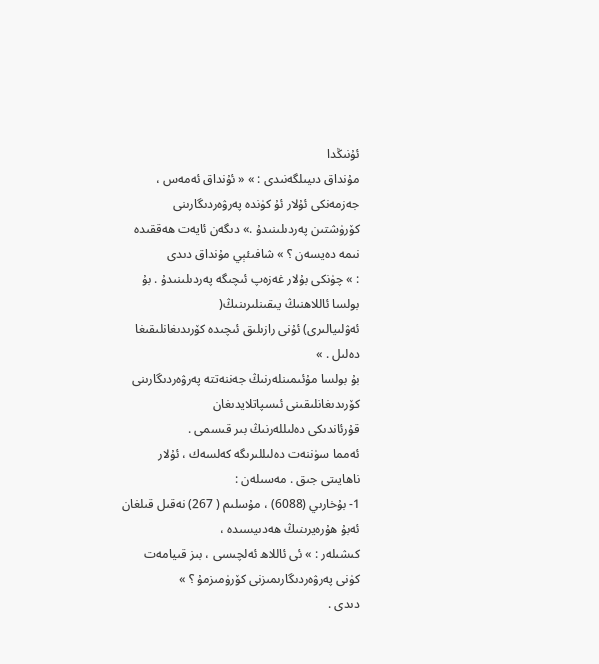ئۇنىڭدا
مۇنداق دىيىلگەنىدى : » « ئۇنداق ئەمەس ، جەزمەنكى ئۇلار ئۇ كۈندە پەرۋەردىگارىنى
كۆرۈشتىن پەردىلىنىدۇ .» دىگەن ئايەت ھەققىدە نىمە دەيسەن ؟ » شافىئېي مۇنداق دىدى
: » چۈنكى بۇلار غەزەپ ئىچىگە پەردىلىنىدۇ . بۇ بولسا ئاللاھنىڭ يىقىنلىرىنىڭ(
ئەۋلىيالىرى) ئۇنى رازىلىق ئىچىدە كۆرىدىغانلىقىغا دەلىل . »
بۇ بولسا مۇئىمىنلەرنىڭ جەننەتتە پەرۋەردىگارىنى كۆرىدىغانلىقىنى ئىسپاتلايدىغان
قۇرئاندىكى دەلىللەرنىڭ بىر قىسمى .
ئەمما سۈننەت دەلىللىرىگە كەلسەك ، ئۇلار ناھايىتى جىق . مەسىلەن :
1- بۇخارىي (6088) ، مۇسلىم ( 267) نەقىل قىلغان ئەبۇ ھۇرەيرىنىڭ ھەدىيسىدە ،
كىشىلەر : » ئى ئاللاھ ئەلچىسى ، بىز قىيامەت كۈنى پەرۋەردىگارىمىزنى كۆرۈمىزمۇ ؟ »
دىدى .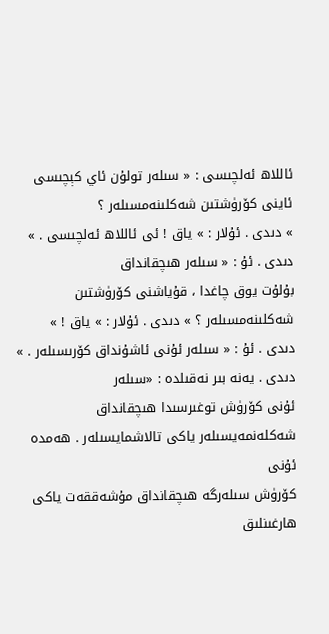ئاللاھ ئەلچىسى : « سىلەر تولۇن ئاي كېچىسى ئاينى كۆرۈشتىن شەكلىنەمسىلەر ؟
» دىدى . ئۇلار : » ياق ! ئى ئاللاھ ئەلچىسى . » دىدى . ئۇ : « سىلەر ھىچقانداق
بۇلۇت يوق چاغدا ، قۇياشنى كۆرۈشتىن شەكلىنەمسىلەر ؟ » دىدى . ئۇلار : » ياق ! »
دىدى . ئۇ : « سىلەر ئۇنى ئاشۇنداق كۆرىسىلەر . » دىدى . يەنە بىر نەقىلدە : «سىلەر
ئۇنى كۆرۈش توغىرسىدا ھىچقانداق شەكلەنمەيسىلەر ياكى تالاشمايسىلەر . ھەمدە ئۇنى
كۆرۈش سىلەرگە ھىچقانداق مۇشەققەت ياكى ھارغىنلىق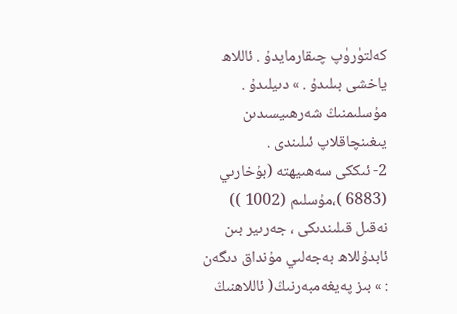كەلتۈرۈپ چىقارمايدۇ . ئاللاھ
ياخشى بىلىدۇ . » دىيلىدۇ . مۇسلىمنىڭ شەرھىيسىدىن يىغىنچاقلاپ ئىلىندى .
2- ئىككى سەھىيھتە (بۇخارىي (6883 )،مۇسلىم (1002 )) نەقىل قىلىندىكى ، جەرىير بىن
ئابدۇللاھ بەجەلىي مۇنداق دىگەن : » بىز پەيغەمبەرنىڭ( ئاللاھنىڭ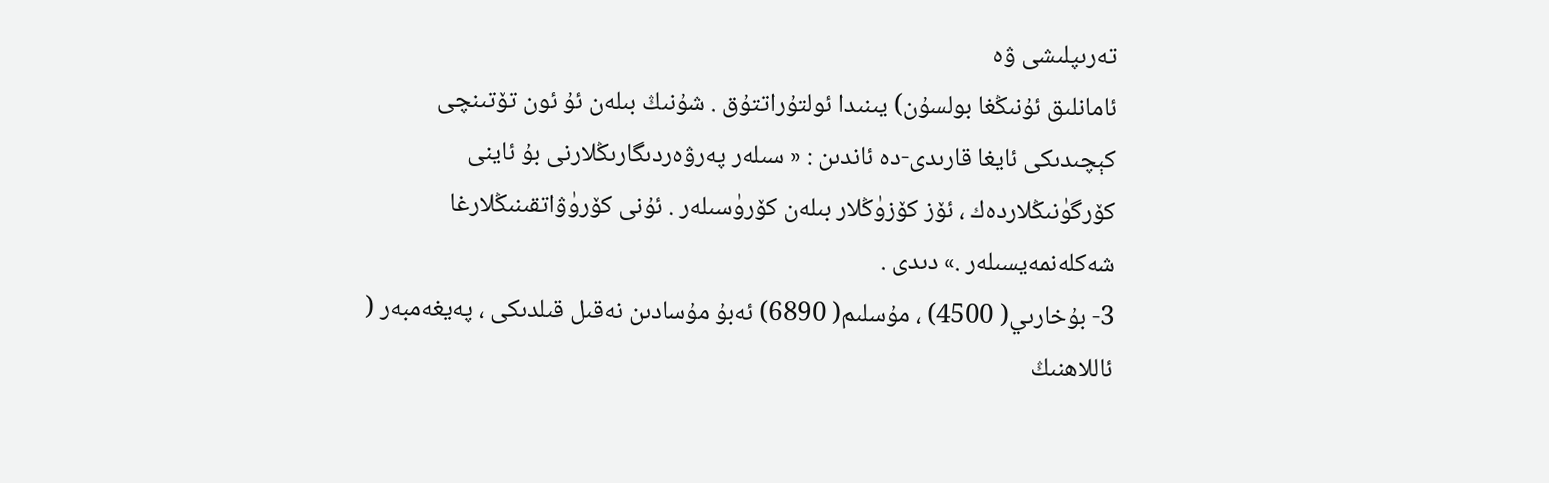تەرىپلىشى ۋە
ئامانلىق ئۇنىڭغا بولسۇن) يىنىدا ئولتۇراتتۇق . شۇنىڭ بىلەن ئۇ ئون تۆتىنچى
كېچىدىكى ئايغا قارىدى-دە ئاندىن : « سىلەر پەرۋەردىگارىڭلارنى بۇ ئاينى
كۆرگۈنىڭلاردەك ، ئۆز كۆزۈڭلار بىلەن كۆرۈسىلەر . ئۇنى كۆرۈۋاتقىنىڭلارغا
شەكلەنمەيسىلەر .» دىدى .
3- بۇخارىي( 4500) ، مۇسلىم( 6890) ئەبۇ مۇسادىن نەقىل قىلدىكى ، پەيغەمبەر (
ئاللاھنىڭ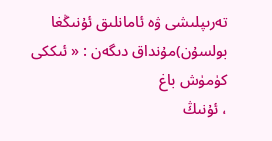تەرىپلىشى ۋە ئامانلىق ئۇنىڭغا بولسۇن)مۇنداق دىگەن : « ئىككى كۈمۈش باغ
، ئۇنىڭ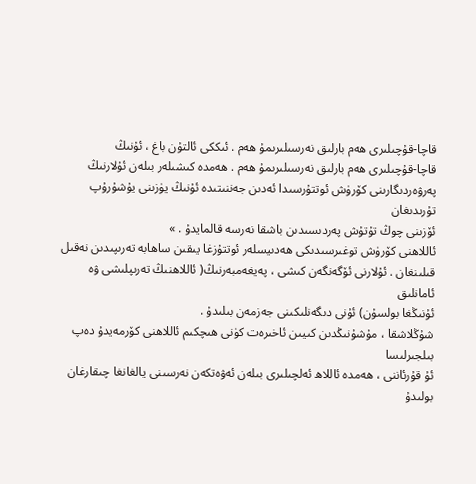قاچا-قۇچىلىرى ھەم بارلىق نەرسىلىرىمۇ ھەم . ئىككى ئالتۇن باغ ، ئۇنىڭ
قاچا-قۇچىلىرى ھەم بارلىق نەرسىلىرىمۇ ھەم . ھەمدە كىشىلەر بىلەن ئۇلارنىڭ
پەرۋەردىگارىنى كۆرۈش ئوتتۇرسىدا ئەدىن جەننىتىدە ئۇنىڭ يۈزىنى يۇشۇرۇپ تۇرىدىغان
ئۆزىنى چوڭ تۇتۇش پەردىسىدىن باشقا نەرسە قالمايدۇ . »
ئاللاھنى كۆرۈش توغىرسىدىكى ھەدىيسلەر ئوتتۇزغا يىقىن ساھابە تەرىپىدىن نەقىل
قىلىنغان . ئۇلارنى ئۆگەنگەن كىشى ، پەيغەمبەرنىڭ( ئاللاھنىڭ تەرىپلىشى ۋە ئامانلىق
ئۇنىڭغا بولسۇن) ئۇنى دىگەنلىكىنى جەزمەن بىلىدۇ .
شۇڭلاشقا ، مۇشۇنىڭدىن كىيىن ئاخىرەت كۈنى ھىچكىم ئاللاھنى كۆرمەيدۇ دەپ بىلجىرلىسا
ئۇ قۇرئاننى ، ھەمدە ئاللاھ ئەلچىلىرى بىلەن ئەۋەتكەن نەرسىنى يالغانغا چىقارغان
بولىدۇ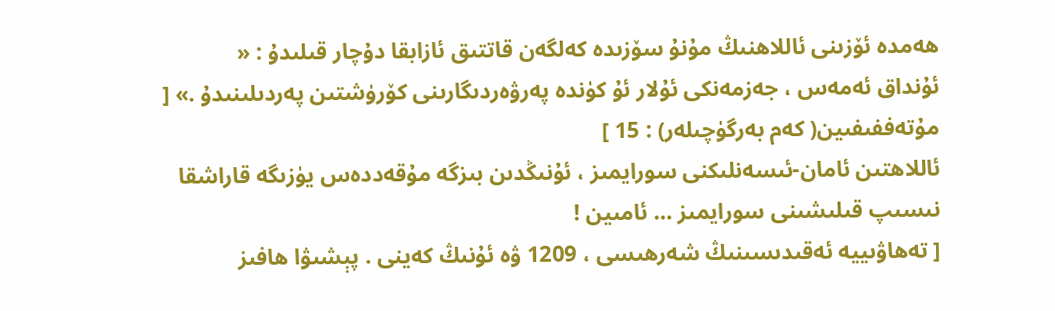ھەمدە ئۆزىنى ئاللاھنىڭ مۇنۇ سۆزىدە كەلگەن قاتتىق ئازابقا دۇچار قىلىدۇ : «
ئۇنداق ئەمەس ، جەزمەنكى ئۇلار ئۇ كۈندە پەرۋەردىگارىنى كۆرۈشتىن پەردىلىنىدۇ .» [
مۇتەففىفىين( كەم بەرگۈچىلەر) : 15 ]
ئاللاھتىن ئامان-ئىسەنلىكنى سورايمىز ، ئۇنىڭدىن بىزگە مۇقەددەس يۈزىگە قاراشقا
نىسىپ قىلىشىنى سورايمىز … ئامىين !
[ تەھاۋىييە ئەقىدىسىنىڭ شەرھىسى ، 1209 ۋە ئۇنىڭ كەينى . پېشىۋا ھافىز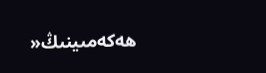ھەكەمىينىڭ«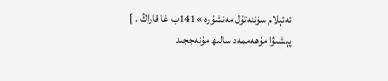ئەئېلام سۈننەتۇل مەنشۇرە »141ب غا قاراڭ . ]
پېشىۋا مۇھەممەد سالىھ مۇنەججىد